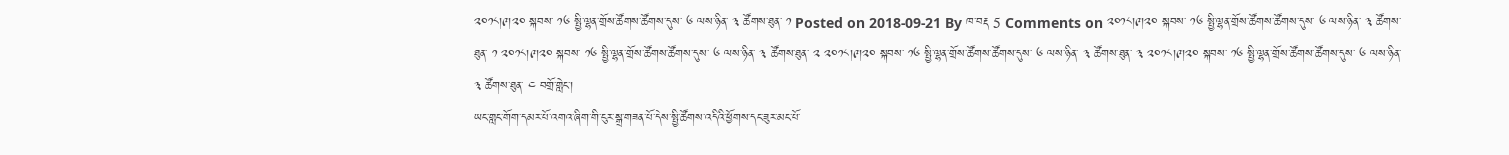༢༠༡༨།༩།༢༠ སྐབས་ ༡༦ སྤྱི་ལྷན་གྲོས་ཚོགས་ཚོགས་དུས་ ༦ ལས་ཉིན་ ༣ ཚོགས་ཐུན་ ༡ Posted on 2018-09-21 By ཁ་བརྡ 5 Comments on ༢༠༡༨།༩།༢༠ སྐབས་ ༡༦ སྤྱི་ལྷན་གྲོས་ཚོགས་ཚོགས་དུས་ ༦ ལས་ཉིན་ ༣ ཚོགས་ཐུན་ ༡ ༢༠༡༨།༩།༢༠ སྐབས་ ༡༦ སྤྱི་ལྷན་གྲོས་ཚོགས་ཚོགས་དུས་ ༦ ལས་ཉིན་ ༣ ཚོགས་ཐུན་ ༢ ༢༠༡༨།༩།༢༠ སྐབས་ ༡༦ སྤྱི་ལྷན་གྲོས་ཚོགས་ཚོགས་དུས་ ༦ ལས་ཉིན་ ༣ ཚོགས་ཐུན་ ༣ ༢༠༡༨།༩།༢༠ སྐབས་ ༡༦ སྤྱི་ལྷན་གྲོས་ཚོགས་ཚོགས་དུས་ ༦ ལས་ཉིན་ ༣ ཚོགས་ཐུན་ ༤ བགྲོ་གླེང་།
ཡང་གླང་གོག་དམར་པོ་འགའ་ཞིག་གི་ངུར་སྒྲ་གཟན་པོ་དེས་སྤྱི་ཚོགས་འདིའི་ཕྱོགས་དང་ཟུར་མང་པོ་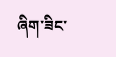ཞིག་ཟིང་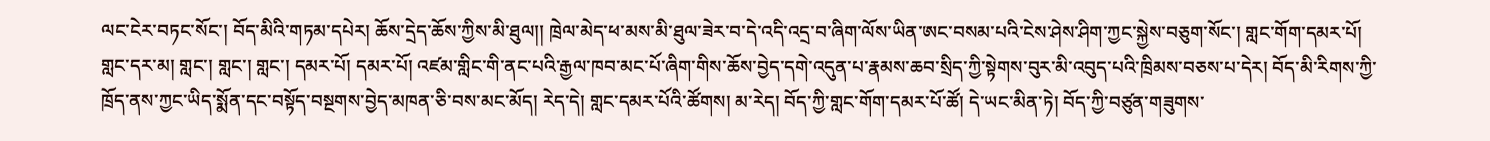ལང་ངེར་བཏང་སོང་། བོད་མིའི་གཏམ་དཔེར། ཆོས་དྲེད་ཆོས་ཀྱིས་མི་ཐུལ།། ཁྲེལ་མེད་ཕ་མས་མི་ཐུལ་ཟེར་བ་དེ་འདི་འདྲ་བ་ཞིག་ལོས་ཡིན་ཨང་བསམ་པའི་ངེས་ཤེས་ཤིག་ཀྱང་སྐྱེས་བཅུག་སོང་། གླང་གོག་དམར་པོ། གླང་དར་མ། གླང་། གླང་། གླང་། དམར་པོ། དམར་པོ། འཛམ་གླིང་གི་ནང་པའི་རྒྱལ་ཁབ་མང་པོ་ཞིག་གིས་ཆོས་བྱེད་དགེ་འདུན་པ་རྣམས་ཆབ་སྲིད་ཀྱི་སྟེགས་བུར་མི་འབུད་པའི་ཁྲིམས་བཅས་པ་དེར། བོད་མི་རིགས་ཀྱི་ཁྲོད་ནས་ཀྱང་ཡིད་སྨོན་དང་བསྟོད་བསྔགས་བྱེད་མཁན་ཅི་བས་མང་མོད། རེད་དེ། གླང་དམར་པོའི་ཚོགས། མ་རེད། བོད་ཀྱི་གླང་གོག་དམར་པོ་ཚོ། དེ་ཡང་མིན་ཏེ། བོད་ཀྱི་བཙུན་གཟུགས་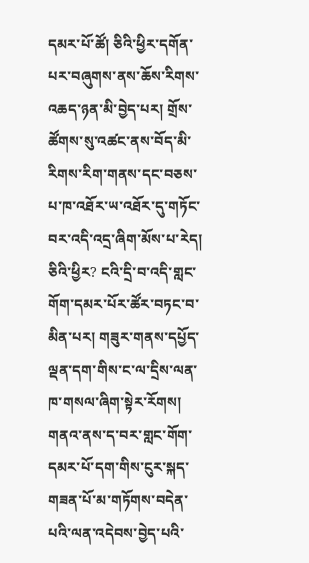དམར་པོ་ཚོ། ཅིའི་ཕྱིར་དགོན་པར་བཞུགས་ནས་ཆོས་རིགས་འཆད་ཉན་མི་བྱེད་པར། གྲོས་ཚོགས་སུ་འཚང་ནས་བོད་མི་རིགས་རིག་གནས་དང་བཅས་པ་ཁ་འཐོར་ཡ་འཐོར་དུ་གཏོང་བར་འདི་འདྲ་ཞིག་མོས་པ་རེད། ཅིའི་ཕྱིར? ངའི་དྲི་བ་འདི་གླང་གོག་དམར་པོར་ཚོར་བཏང་བ་མིན་པར། གཟུར་གནས་དཔྱོད་ལྡན་དག་གིས་ང་ལ་དྲིས་ལན་ཁ་གསལ་ཞིག་སྟེར་རོགས། གནའ་ནས་ད་བར་གླང་གོག་དམར་པོ་དག་གིས་ངུར་སྐད་གཟན་པོ་མ་གཏོགས་བདེན་པའི་ལན་འདེབས་བྱེད་པའི་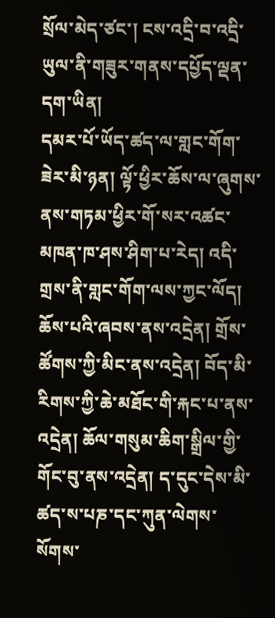སྲོལ་མེད་ཙང་། ངས་འདྲི་བ་འདྲི་ཡུལ་ནི་གཟུར་གནས་དཔྱོད་ལྡན་དག་ཡིན།
དམར་པོ་ཡོད་ཚད་ལ་གླང་གོག་ཟེར་མི་ཉན། ལྟོ་ཕྱིར་ཆོས་ལ་ཞུགས་ནས་གཏམ་ཕྱིར་གོ་སར་འཚང་མཁན་ཁ་ཤས་ཤིག་པ་རེད། འདི་གྲས་ནི་གླང་གོག་ལས་ཀྱང་ལོད། ཆོས་པའི་ཞབས་ནས་འདྲེན། གྲོས་ཚོགས་ཀྱི་མིང་ནས་འདྲེན། བོད་མི་རིགས་ཀྱི་ཆེ་མཐོང་གི་རྐང་པ་ནས་འདྲེན། ཆོལ་གསུམ་ཆིག་སྒྲིལ་གྱི་གོང་བུ་ནས་འདྲེན། ད་དུང་དེས་མི་ཚད་ས་པཎ་དང་ཀུན་ལེགས་སོགས་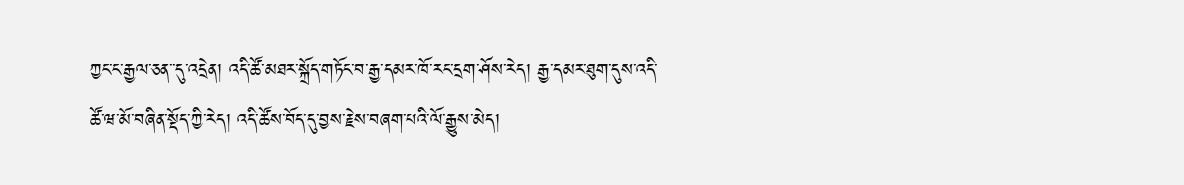ཀྱང་ང་རྒྱལ་ཅན་་དུ་འདྲེན། འདི་ཚོ་མཐར་སྐྲོད་གཏོང་བ་རྒྱ་དམར་ཁོ་རང་དྲག་ཤོས་རེད། རྒྱ་དམར་ཐུག་དུས་འདི་ཚོ་ཝ་མོ་བཞིན་སྡོད་ཀྱི་རེད། འདི་ཚོས་བོད་དུ་བྱས་རྗེས་བཞག་པའི་ལོ་རྒྱུས་མེད།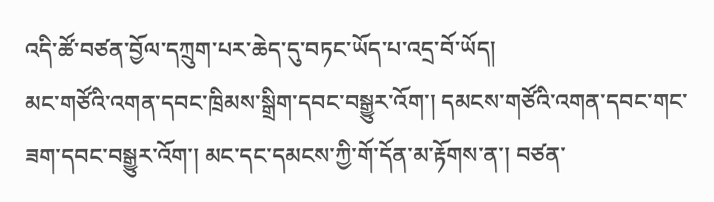འདི་ཚོ་བཙན་བྱོལ་དཀྲུག་པར་ཆེད་དུ་བཏང་ཡོད་པ་འདྲ་བོ་ཡོད།
མང་གཙོའི་འགན་དབང་ཁྲིམས་སྒྲིག་དབང་བསྒྱུར་འོག་། དམངས་གཙོའི་འགན་དབང་གང་ཟག་དབང་བསྒྱུར་འོག་། མང་དང་དམངས་ཀྱི་གོ་དོན་མ་རྟོགས་ན་། བཙན་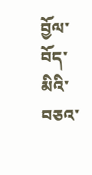བྱོལ་བོད་མིའི་བཅའ་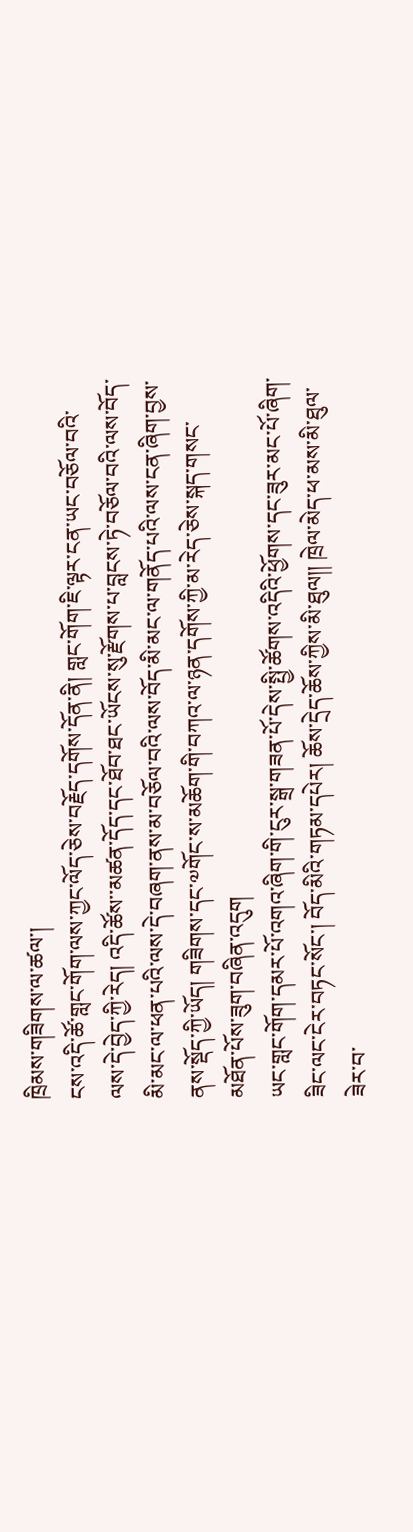ཁྲིམས་གཟིགས་ལ་ཚལ་།
ངས་འདི་ཚོ་གླང་གོག་ལས་ཀྱང་ལོད་ཅེས་བརྗོད་དགོས་དོན་ནི། གླང་གོག་ཇི་ལྟར་ངན་ཡང་བཅོལ་བའི་ལས་དེ་བྱེད་ཀྱི་རེད། འདི་ཚོས་་མཚན་དོད་དང་ཐོབ་ཐང་ཡོངས་སུ་རྫོགས་པ་བླངས་ཏེ་བཅོལ་བའི་ལས་བོད་མི་མང་ལ་ཕན་པའི་ལས་དེ་བཞག་ནས་མ་བཅོལ་བའི་ལས་བོད་མི་མང་ལ་གནོད་པའི་ལས་ངན་ཞིག་བྱས་ནས་སྡོད་ཀྱི་ཡོད། གཟིགས་དང་༧གོང་ས་མཆོག་གི་བཀའ་ལ་ཉན་དགོས་ཀྱི་མ་རེད་ཅེས་སྐད་གསང་མཐོན་པོས་ཟུག་བཞིན་འདུག
ཡང་གླང་གོག་དམར་པོ་འགའ་ཞིག་གི་ངུར་སྒྲ་གཟན་པོ་དེས་སྤྱི་ཚོགས་འདིའི་ཕྱོགས་དང་ཟུར་མང་པོ་ཞིག་ཟིང་ལང་ངེར་བཏང་སོང་། བོད་མིའི་གཏམ་དཔེར། ཆོས་དྲེད་ཆོས་ཀྱིས་མི་ཐུལ།། ཁྲེལ་མེད་ཕ་མས་མི་ཐུལ་ཟེར་བ་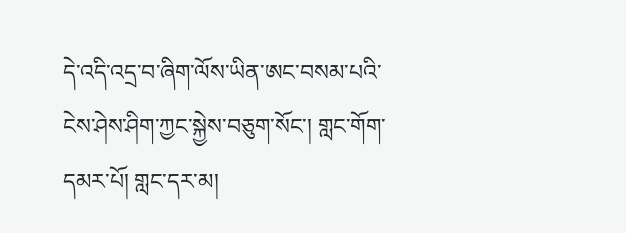དེ་འདི་འདྲ་བ་ཞིག་ལོས་ཡིན་ཨང་བསམ་པའི་ངེས་ཤེས་ཤིག་ཀྱང་སྐྱེས་བཅུག་སོང་། གླང་གོག་དམར་པོ། གླང་དར་མ།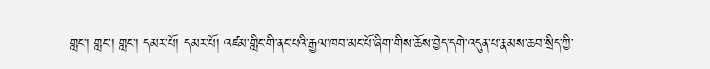གླང་། གླང་། གླང་། དམར་པོ། དམར་པོ། འཛམ་གླིང་གི་ནང་པའི་རྒྱལ་ཁབ་མང་པོ་ཞིག་གིས་ཆོས་བྱེད་དགེ་འདུན་པ་རྣམས་ཆབ་སྲིད་ཀྱི་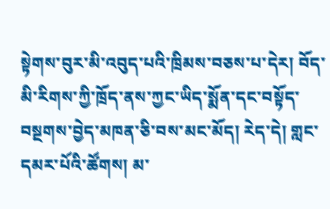སྟེགས་བུར་མི་འབུད་པའི་ཁྲིམས་བཅས་པ་དེར། བོད་མི་རིགས་ཀྱི་ཁྲོད་ནས་ཀྱང་ཡིད་སྨོན་དང་བསྟོད་བསྔགས་བྱེད་མཁན་ཅི་བས་མང་མོད། རེད་དེ། གླང་དམར་པོའི་ཚོགས། མ་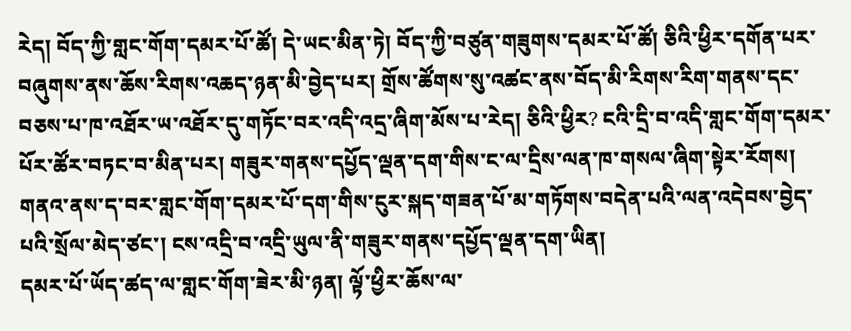རེད། བོད་ཀྱི་གླང་གོག་དམར་པོ་ཚོ། དེ་ཡང་མིན་ཏེ། བོད་ཀྱི་བཙུན་གཟུགས་དམར་པོ་ཚོ། ཅིའི་ཕྱིར་དགོན་པར་བཞུགས་ནས་ཆོས་རིགས་འཆད་ཉན་མི་བྱེད་པར། གྲོས་ཚོགས་སུ་འཚང་ནས་བོད་མི་རིགས་རིག་གནས་དང་བཅས་པ་ཁ་འཐོར་ཡ་འཐོར་དུ་གཏོང་བར་འདི་འདྲ་ཞིག་མོས་པ་རེད། ཅིའི་ཕྱིར? ངའི་དྲི་བ་འདི་གླང་གོག་དམར་པོར་ཚོར་བཏང་བ་མིན་པར། གཟུར་གནས་དཔྱོད་ལྡན་དག་གིས་ང་ལ་དྲིས་ལན་ཁ་གསལ་ཞིག་སྟེར་རོགས། གནའ་ནས་ད་བར་གླང་གོག་དམར་པོ་དག་གིས་ངུར་སྐད་གཟན་པོ་མ་གཏོགས་བདེན་པའི་ལན་འདེབས་བྱེད་པའི་སྲོལ་མེད་ཙང་། ངས་འདྲི་བ་འདྲི་ཡུལ་ནི་གཟུར་གནས་དཔྱོད་ལྡན་དག་ཡིན།
དམར་པོ་ཡོད་ཚད་ལ་གླང་གོག་ཟེར་མི་ཉན། ལྟོ་ཕྱིར་ཆོས་ལ་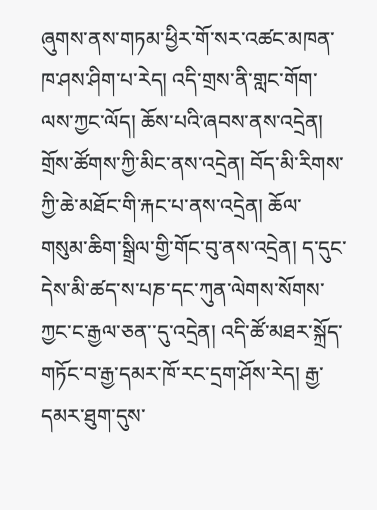ཞུགས་ནས་གཏམ་ཕྱིར་གོ་སར་འཚང་མཁན་ཁ་ཤས་ཤིག་པ་རེད། འདི་གྲས་ནི་གླང་གོག་ལས་ཀྱང་ལོད། ཆོས་པའི་ཞབས་ནས་འདྲེན། གྲོས་ཚོགས་ཀྱི་མིང་ནས་འདྲེན། བོད་མི་རིགས་ཀྱི་ཆེ་མཐོང་གི་རྐང་པ་ནས་འདྲེན། ཆོལ་གསུམ་ཆིག་སྒྲིལ་གྱི་གོང་བུ་ནས་འདྲེན། ད་དུང་དེས་མི་ཚད་ས་པཎ་དང་ཀུན་ལེགས་སོགས་ཀྱང་ང་རྒྱལ་ཅན་་དུ་འདྲེན། འདི་ཚོ་མཐར་སྐྲོད་གཏོང་བ་རྒྱ་དམར་ཁོ་རང་དྲག་ཤོས་རེད། རྒྱ་དམར་ཐུག་དུས་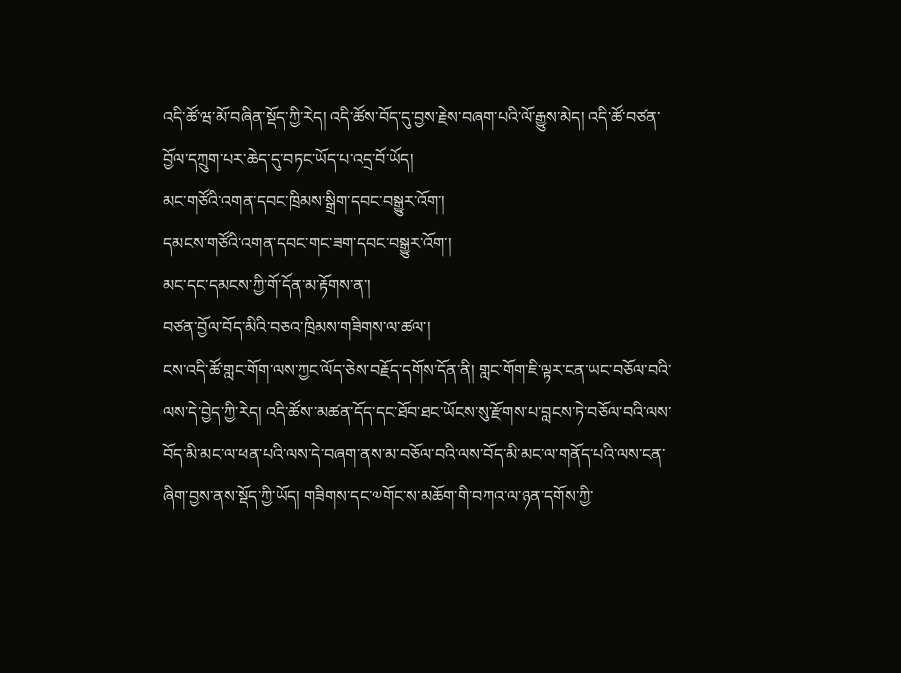འདི་ཚོ་ཝ་མོ་བཞིན་སྡོད་ཀྱི་རེད། འདི་ཚོས་བོད་དུ་བྱས་རྗེས་བཞག་པའི་ལོ་རྒྱུས་མེད། འདི་ཚོ་བཙན་བྱོལ་དཀྲུག་པར་ཆེད་དུ་བཏང་ཡོད་པ་འདྲ་བོ་ཡོད།
མང་གཙོའི་འགན་དབང་ཁྲིམས་སྒྲིག་དབང་བསྒྱུར་འོག་།
དམངས་གཙོའི་འགན་དབང་གང་ཟག་དབང་བསྒྱུར་འོག་།
མང་དང་དམངས་ཀྱི་གོ་དོན་མ་རྟོགས་ན་།
བཙན་བྱོལ་བོད་མིའི་བཅའ་ཁྲིམས་གཟིགས་ལ་ཚལ་།
ངས་འདི་ཚོ་གླང་གོག་ལས་ཀྱང་ལོད་ཅེས་བརྗོད་དགོས་དོན་ནི། གླང་གོག་ཇི་ལྟར་ངན་ཡང་བཅོལ་བའི་ལས་དེ་བྱེད་ཀྱི་རེད། འདི་ཚོས་་མཚན་དོད་དང་ཐོབ་ཐང་ཡོངས་སུ་རྫོགས་པ་བླངས་ཏེ་བཅོལ་བའི་ལས་བོད་མི་མང་ལ་ཕན་པའི་ལས་དེ་བཞག་ནས་མ་བཅོལ་བའི་ལས་བོད་མི་མང་ལ་གནོད་པའི་ལས་ངན་ཞིག་བྱས་ནས་སྡོད་ཀྱི་ཡོད། གཟིགས་དང་༧གོང་ས་མཆོག་གི་བཀའ་ལ་ཉན་དགོས་ཀྱི་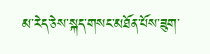མ་རེད་ཅེས་སྐད་གསང་མཐོན་པོས་ཟུག་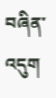བཞིན་འདུག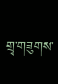གྲྭ་གཟུགས་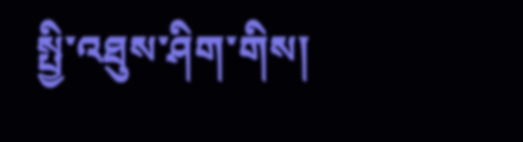སྤྱི་འཐུས་ཤིག་གིས།